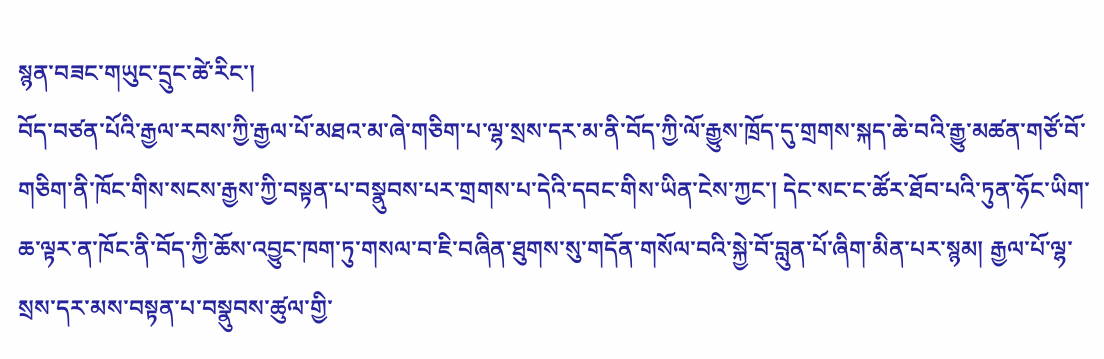སྙན་བཟང་གཡུང་དྲུང་ཚེ་རིང་།
བོད་བཙན་པོའི་རྒྱལ་རབས་ཀྱི་རྒྱལ་པོ་མཐའ་མ་ཞེ་གཅིག་པ་ལྷ་སྲས་དར་མ་ནི་བོད་ཀྱི་ལོ་རྒྱུས་ཁྲོད་དུ་གྲགས་སྐད་ཆེ་བའི་རྒྱུ་མཚན་གཙོ་བོ་གཅིག་ནི་ཁོང་གིས་སངས་རྒྱས་ཀྱི་བསྟན་པ་བསྣུབས་པར་གྲགས་པ་དེའི་དབང་གིས་ཡིན་ངེས་ཀྱང་། དེང་སང་ང་ཚོར་ཐོབ་པའི་ཏུན་ཧོང་ཡིག་ཆ་ལྟར་ན་ཁོང་ནི་བོད་ཀྱི་ཆོས་འབྱུང་ཁག་ཏུ་གསལ་བ་ཇི་བཞིན་ཐུགས་སུ་གདོན་གསོལ་བའི་སྐྱེ་བོ་བླུན་པོ་ཞིག་མིན་པར་སྙམ། རྒྱལ་པོ་ལྷ་སྲས་དར་མས་བསྟན་པ་བསྣུབས་ཚུལ་གྱི་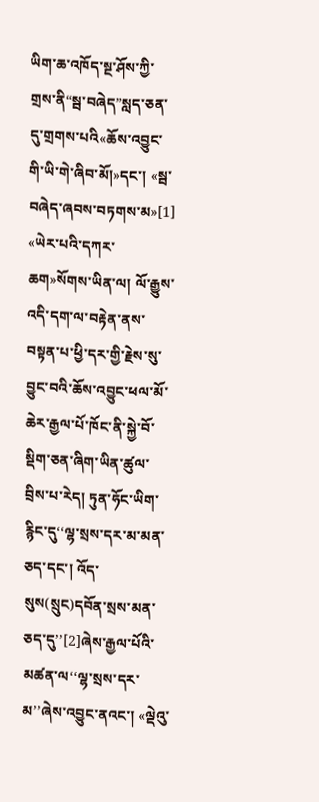ཡིག་ཆ་འཁོད་སྔ་ཤོས་ཀྱི་གྲས་ནི“སྦ་བཞེད”སླད་ཅན་དུ་གྲགས་པའི«ཆོས་འབྱུང་གི་ཡི་གེ་ཞིབ་མོ།»དང་། «སྦ་བཞེད་ཞབས་བཏགས་མ»[1] «ཡེར་པའི་དཀར་ཆག»སོགས་ཡིན་ལ། ལོ་རྒྱུས་འདི་དག་ལ་བརྟེན་ནས་བསྟན་པ་ཕྱི་དར་གྱི་རྗེས་སུ་བྱུང་བའི་ཆོས་འབྱུང་ཕལ་མོ་ཆེར་རྒྱལ་པོ་ཁོང་ནི་སྐྱེ་བོ་སྡིག་ཅན་ཞིག་ཡིན་ཚུལ་བྲིས་པ་རེད། ཏུན་ཧོང་ཡིག་རྙིང་དུ‘‘ལྷ་སྲས་དར་མ་མན་ཅད་དང་། འོད་སུས(སྲུང)དབོན་སྲས་མན་ཅད་དུ’’[2]ཞེས་རྒྱལ་པོའི་མཚན་ལ‘‘ལྷ་སྲས་དར་མ’’ཞེས་འབྱུང་ནའང་། «ལྡེའུ་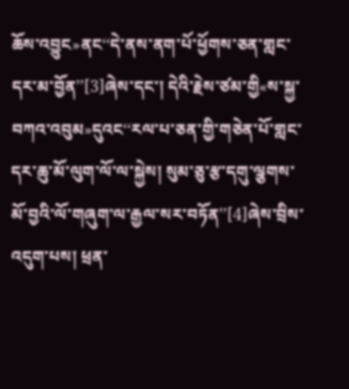ཆོས་འབྱུང»ནང‘‘དེ་ནས་ནག་པོ་ཕྱོགས་ཅན་གླང་དར་མ་བྱོན’’[3]ཞེས་དང་། དེའི་རྗེས་ཙམ་གྱི«ས་སྐྱ་བཀའ་འབུམ»དུའང‘‘རལ་པ་ཅན་གྱི་གཅེན་པོ་གླང་དར་ཆུ་མོ་ལུག་ལོ་ལ་སྐྱེས། སུམ་ཅུ་རྩ་དགུ་ལྕགས་མོ་བྱའི་ལོ་གཞུག་ལ་རྒྱལ་སར་བཏོན’’[4]ཞེས་བྲིས་འདུག་པས། ཕྲན་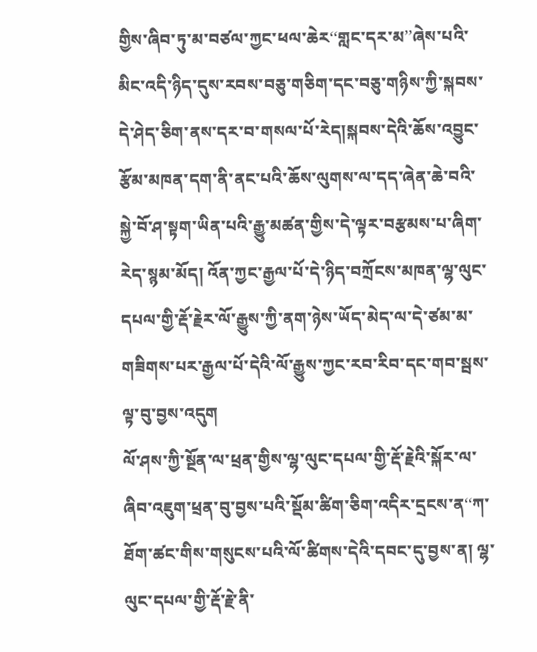གྱིས་ཞིབ་ཏུ་མ་བཙལ་ཀྱང་ཕལ་ཆེར‘‘གླང་དར་མ’’ཞེས་པའི་མིང་འདི་ཉིད་དུས་རབས་བཅུ་གཅིག་དང་བཅུ་གཉིས་ཀྱི་སྐབས་དེ་ཤེད་ཅིག་ནས་དར་བ་གསལ་པོ་རེད།སྐབས་དེའི་ཆོས་འབྱུང་རྩོམ་མཁན་དག་ནི་ནང་པའི་ཆོས་ལུགས་ལ་དད་ཞེན་ཆེ་བའི་སྐྱེ་བོ་ཤ་སྟག་ཡིན་པའི་རྒྱུ་མཚན་གྱིས་དེ་ལྟར་བརྩམས་པ་ཞིག་རེད་སྙམ་མོད། འོན་ཀྱང་རྒྱལ་པོ་དེ་ཉིད་བཀྲོངས་མཁན་ལྷ་ལུང་དཔལ་གྱི་རྡོ་རྗེར་ལོ་རྒྱུས་ཀྱི་ནག་ཉེས་ཡོད་མེད་ལ་དེ་ཙམ་མ་གཟིགས་པར་རྒྱལ་པོ་དེའི་ལོ་རྒྱུས་ཀྱང་རབ་རིབ་དང་གབ་སྦས་ལྟ་བུ་བྱས་འདུག
ལོ་ཤས་ཀྱི་སྔོན་ལ་ཕྲན་གྱིས་ལྷ་ལུང་དཔལ་གྱི་རྡོ་རྗེའི་སྐོར་ལ་ཞིབ་འཇུག་ཕྲན་བུ་བྱས་པའི་སྡོམ་ཚིག་ཅིག་འདིར་དྲངས་ན‘‘ཀ་ཐོག་ཚང་གིས་གསུངས་པའི་ལོ་ཚིགས་དེའི་དབང་དུ་བྱས་ན། ལྷ་ལུང་དཔལ་གྱི་རྡོ་རྗེ་ནི་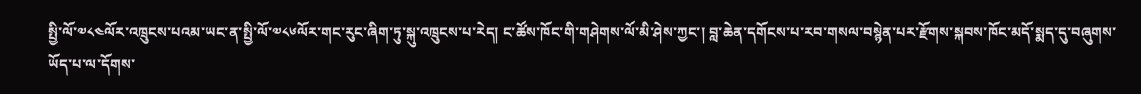སྤྱི་ལོ་༧༨༤ལོར་འཁྲུངས་པའམ་ཡང་ན་སྤྱི་ལོ་༧༨༦ལོར་གང་རུང་ཞིག་ཏུ་སྐུ་འཁྲུངས་པ་རེད། ང་ཚོས་ཁོང་གི་གཤེགས་ལོ་མི་ཤེས་ཀྱང་། བླ་ཆེན་དགོངས་པ་རབ་གསལ་བསྙེན་པར་རྫོགས་སྐབས་ཁོང་མདོ་སྨད་དུ་བཞུགས་ཡོད་པ་ལ་དོགས་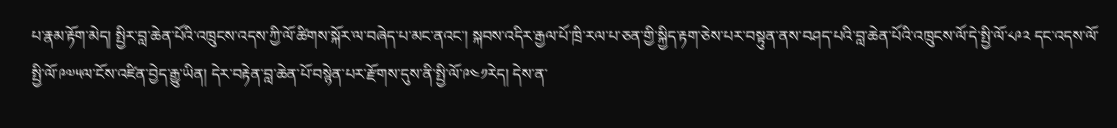པ་རྣམ་རྟོག་མེད། སྤྱིར་བླ་ཆེན་པོའི་འཁྲུངས་འདས་ཀྱི་ལོ་ཚིགས་སྐོར་ལ་བཞེད་པ་མང་ནའང་། སྐབས་འདིར་རྒྱལ་པོ་ཁྲི་རལ་པ་ཅན་གྱི་སྐྱིད་རྟག་ཅེས་པར་བསྟུན་ནས་བཤད་པའི་བླ་ཆེན་པོའི་འཁྲུངས་ལོ་དེ་སྤྱི་ལོ་༨༩༢ དང་འདས་ལོ་སྤྱི་ལོ་༩༧༥ལ་ངོས་འཛིན་བྱེད་རྒྱུ་ཡིན། དེར་བརྟེན་བླ་ཆེན་པོ་བསྙེན་པར་རྫོགས་དུས་ནི་སྤྱི་ལོ་༩༤༡རེད། དེས་ན་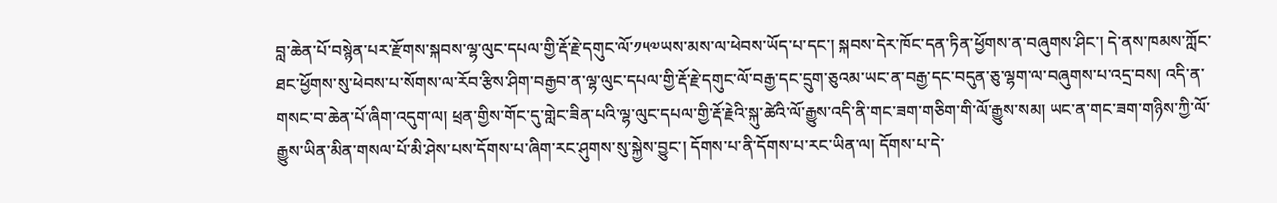བླ་ཆེན་པོ་བསྙེན་པར་རྫོགས་སྐབས་ལྷ་ལུང་དཔལ་གྱི་རྡོ་རྗེ་དགུང་ལོ་༡༥༧ཡས་མས་ལ་ཕེབས་ཡོད་པ་དང་། སྐབས་དེར་ཁོང་དན་ཏིན་ཕྱོགས་ན་བཞུགས་ཤིང་། དེ་ནས་ཁམས་ཀློང་ཐང་ཕྱོགས་སུ་ཕེབས་པ་སོགས་ལ་རོབ་རྩིས་ཤིག་བརྒྱབ་ན་ལྷ་ལུང་དཔལ་གྱི་རྡོ་རྗེ་དགུང་ལོ་བརྒྱ་དང་དྲུག་ཅུའམ་ཡང་ན་བརྒྱ་དང་བདུན་ཅུ་ལྷག་ལ་བཞུགས་པ་འདྲ་བས། འདི་ན་གསང་བ་ཆེན་པོ་ཞིག་འདུག་ལ། ཕྲན་གྱིས་གོང་དུ་གླེང་ཟིན་པའི་ལྷ་ལུང་དཔལ་གྱི་རྡོ་རྗེའི་སྐུ་ཚེའི་ལོ་རྒྱུས་འདི་ནི་གང་ཟག་གཅིག་གི་ལོ་རྒྱུས་སམ། ཡང་ན་གང་ཟག་གཉིས་ཀྱི་ལོ་རྒྱུས་ཡིན་མིན་གསལ་པོ་མི་ཤེས་པས་དོགས་པ་ཞིག་རང་ཤུགས་སུ་སྐྱེས་བྱུང་། དོགས་པ་ནི་དོགས་པ་རང་ཡིན་ལ། དོགས་པ་དེ་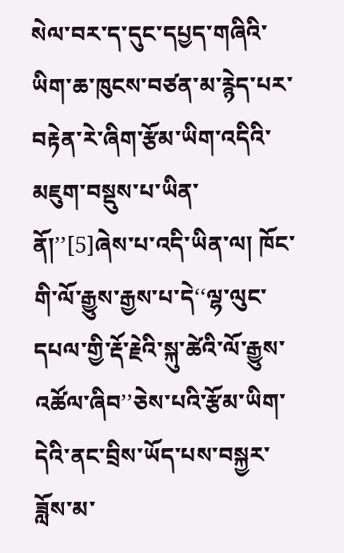སེལ་བར་ད་དུང་དཔྱད་གཞིའི་ཡིག་ཆ་ཁུངས་བཙན་མ་རྙེད་པར་བརྟེན་རེ་ཞིག་རྩོམ་ཡིག་འདིའི་མཇུག་བསྡུས་པ་ཡིན་ནོ།’’[5]ཞེས་པ་འདི་ཡིན་ལ། ཁོང་གི་ལོ་རྒྱུས་རྒྱས་པ་དེ‘‘ལྷ་ལུང་དཔལ་གྱི་རྡོ་རྗེའི་སྐུ་ཚེའི་ལོ་རྒྱུས་འཚོལ་ཞིབ’’ཅེས་པའི་རྩོམ་ཡིག་དེའི་ནང་བྲིས་ཡོད་པས་བསྐྱར་ཟློས་མ་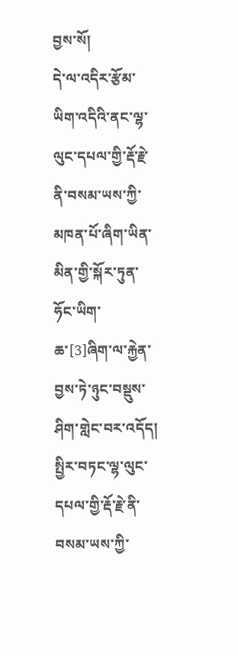བྱས་སོ།
དེ་ལ་འདིར་རྩོམ་ཡིག་འདིའི་ནང་ལྷ་ལུང་དཔལ་གྱི་རྡོ་རྗེ་ནི་བསམ་ཡས་ཀྱི་མཁན་པོ་ཞིག་ཡིན་མིན་གྱི་སྐོར་ཏུན་ཧོང་ཡིག་ཆ་[3]ཞིག་ལ་རྐྱེན་བྱས་ཏེ་ཉུང་བསྡུས་ཤིག་གླེང་བར་འདོད། སྤྱིར་བཏང་ལྷ་ལུང་དཔལ་གྱི་རྡོ་རྗེ་ནི་བསམ་ཡས་ཀྱི་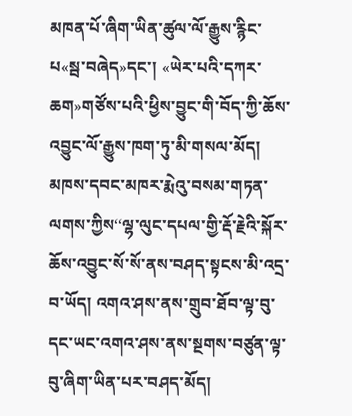མཁན་པོ་ཞིག་ཡིན་ཚུལ་ལོ་རྒྱུས་རྙིང་པ«སྦ་བཞེད»དང་། «ཡེར་པའི་དཀར་ཆག»གཙོས་པའི་ཕྱིས་བྱུང་གི་བོད་ཀྱི་ཆོས་འབྱུང་ལོ་རྒྱུས་ཁག་ཏུ་མི་གསལ་མོད། མཁས་དབང་མཁར་རྨེའུ་བསམ་གཏན་ལགས་ཀྱིས‘‘ལྷ་ལུང་དཔལ་གྱི་རྡོ་རྗེའི་སྐོར་ཆོས་འབྱུང་སོ་སོ་ནས་བཤད་སྟངས་མི་འདྲ་བ་ཡོད། འགའ་ཤས་ནས་གྲུབ་ཐོབ་ལྟ་བུ་དང་ཡང་འགའ་ཤས་ནས་སྔགས་བཙུན་ལྟ་བུ་ཞིག་ཡིན་པར་བཤད་མོད།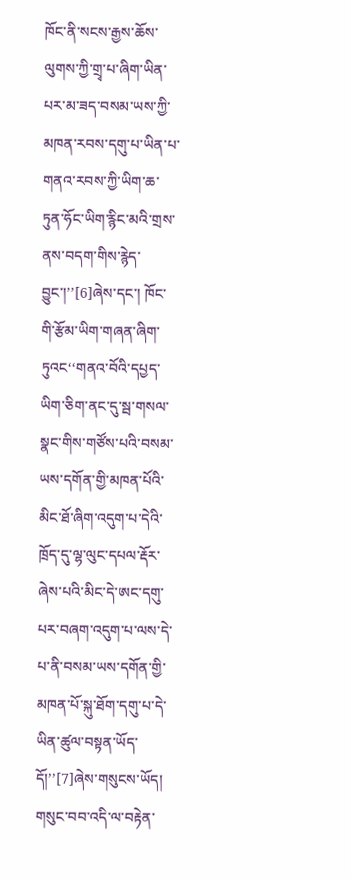ཁོང་ནི་སངས་རྒྱས་ཆོས་ལུགས་ཀྱི་གྲྭ་པ་ཞིག་ཡིན་པར་མ་ཟད་བསམ་ཡས་ཀྱི་མཁན་རབས་དགུ་པ་ཡིན་པ་གནའ་རབས་ཀྱི་ཡིག་ཆ་ཏུན་ཧོང་ཡིག་རྙིང་མའི་གྲས་ནས་བདག་གིས་རྙེད་བྱུང་།’’[6]ཞེས་དང་། ཁོང་གི་རྩོམ་ཡིག་གཞན་ཞིག་ཏུའང‘‘གནའ་བོའི་དཔྱད་ཡིག་ཅིག་ནང་དུ་སྦ་གསལ་སྣང་གིས་གཙོས་པའི་བསམ་ཡས་དགོན་གྱི་མཁན་པོའི་མིང་ཐོ་ཞིག་འདུག་པ་དེའི་ཁྲོད་དུ་ལྷ་ལུང་དཔལ་རྡོར་ཞེས་པའི་མིང་དེ་ཨང་དགུ་པར་བཞག་འདུག་པ་ལས་དེ་པ་ནི་བསམ་ཡས་དགོན་གྱི་མཁན་པོ་སྐུ་ཐོག་དགུ་པ་དེ་ཡིན་ཚུལ་བསྟན་ཡོད་དོ།’’[7]ཞེས་གསུངས་ཡོད། གསུང་བབ་འདི་ལ་བརྟེན་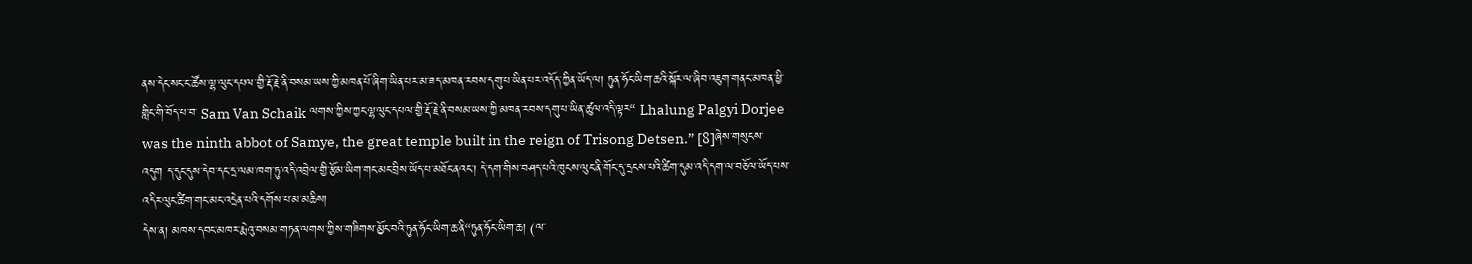ནས་དེང་སང་ང་ཚོས་ལྷ་ལུང་དཔལ་གྱི་རྡོ་རྗེ་ནི་བསམ་ཡས་ཀྱི་མཁན་པོ་ཞིག་ཡིན་པར་མ་ཟད་མཁན་རབས་དགུ་པ་ཡིན་པར་འདོད་ཀྱིན་ཡོད་ལ། ཏུན་ཧོང་ཡིག་ཆའི་སྐོར་ལ་ཞིབ་འཇུག་གནང་མཁན་ཕྱི་གླིང་གི་བོད་པ་བ་ Sam Van Schaik ལགས་ཀྱིས་ཀྱང་ལྷ་ལུང་དཔལ་གྱི་རྡོ་རྗེ་ནི་བསམ་ཡས་ཀྱི་མཁན་རབས་དགུ་པ་ཡིན་ཚུལ་འདི་ལྟར“ Lhalung Palgyi Dorjee was the ninth abbot of Samye, the great temple built in the reign of Trisong Detsen.” [8]ཞེས་གསུངས་འདུག ད་དུང་དུས་དེབ་དང་དྲ་ལམ་ཁག་ཏུ་འདི་འབྲེལ་གྱི་རྩོམ་ཡིག་གང་མང་བྲིས་ཡོད་པ་མཐོང་ནའང་། དེ་དག་གིས་བཤད་པའི་ཁུངས་ལུང་ནི་གོང་དུ་དྲངས་པའི་ཚིག་དུམ་འདི་དག་ལ་བཅོལ་ཡོད་པས་འདིར་ལུང་ཚིག་གང་མང་འདྲེན་པའི་དགོས་པ་མ་མཆིས།
དེས་ན། མཁས་དབང་མཁར་རྨེའུ་བསམ་གཏན་ལགས་ཀྱིས་གཟིགས་མྱོང་བའི་ཏུན་ཧོང་ཡིག་ཆ་ནི‘‘ཏུན་ཧོང་ཡིག་ཆ། (ལ་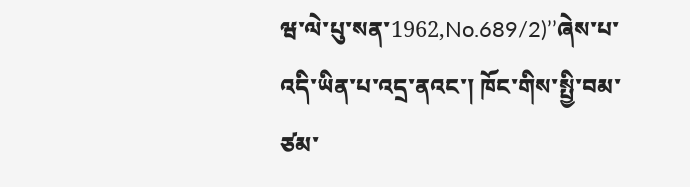ཝ་ལེ་པུ་སན་1962,No.689/2)’’ཞེས་པ་འདི་ཡིན་པ་འདྲ་ནའང་། ཁོང་གིས་སྤྱི་བམ་ཙམ་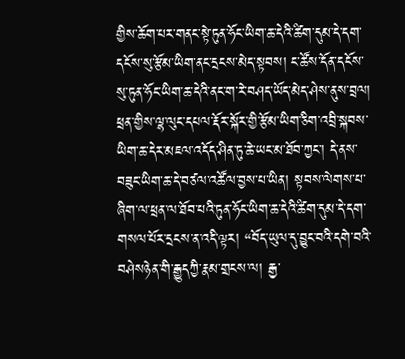གྱིས་ཆོག་པར་གནང་སྟེ་ཏུན་ཧོང་ཡིག་ཆ་དེའི་ཚིག་དུམ་དེ་དག་དངོས་སུ་རྩོམ་ཡིག་ནང་དྲངས་མེད་སྟབས། ང་ཚོས་དོན་དངོས་སུ་ཏུན་ཧོང་ཡིག་ཆ་དེའི་ནང་ག་རེ་བཤད་ཡོད་མེད་ཤེས་ནུས་བྲལ། ཕྲན་གྱིས་ལྷ་ལུང་དཔལ་རྡོར་སྐོར་གྱི་རྩོམ་ཡིག་ཅིག་འབྲི་སྐབས་ཡིག་ཆ་དེར་མཇལ་འདོད་ཤིན་ཏུ་ཆེ་ཡང་མ་ཐོབ་ཀྱང་། དེ་ནས་བཟུང་ཡིག་ཆ་དེ་བཙལ་འཚོལ་བྱས་པ་ཡིན། སྟབས་ལེགས་པ་ཞིག་ལ་ཕྲན་ལ་ཐོབ་པའི་ཏུན་ཧོང་ཡིག་ཆ་དེའི་ཚིག་དུམ་དེ་དག་གསལ་པོར་དྲངས་ན་འདི་ལྟར། ‘‘བོད་ཡུལ་དུ་བྱུང་བའི་དགེ་བའི་བཤེསཉེན་གི་རྒྱུདཀྱི་རྣམ་གྲངས་ལ། རྒྱ་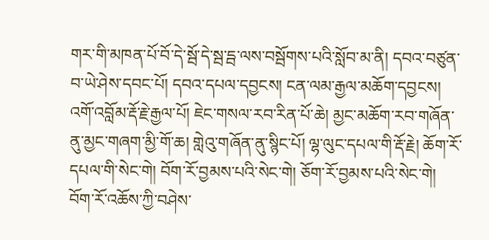གར་གི་མཁན་པོ་བོ་དེ་སྦོ་དེ་སྦ་དྦ་ལས་བསྦོགས་པའི་སློབ་མ་ནི། དབའ་བཙུན་བ་ཡེ་ཤེས་དབང་པོ། དབའ་དཔལ་དབྱངས། ངན་ལམ་རྒྱལ་མཆོག་དབྱངས། འགོ་འབློམ་རྡོ་རྗེ་རྒྱལ་པོ། ཇེང་གསལ་རབ་རིན་པོ་ཆེ། མྱང་མཆོག་རབ་གཞོན་ནུ་མྱང་གཞག་མྱི་གོ་ཆ། གླེའུ་གཞོན་ནུ་སྙིང་པོ། ལྷ་ལུང་དཔལ་གི་རྡོ་རྗེ། ཆོག་རོ་དཔལ་གི་སེང་གེ། བོག་རོ་བྱམས་པའི་སེང་གེ། ཅོག་རོ་བྱམས་པའི་སེང་གེ། བོག་རོ་འཆོས་ཀྱི་བཤེས་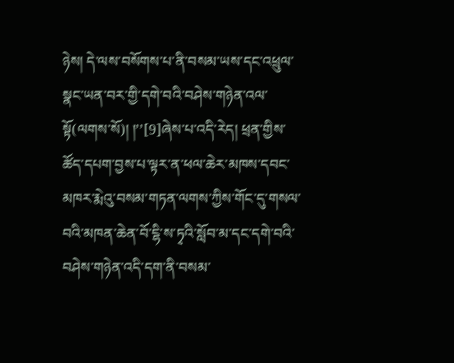ཉེས། དེ་ལས་བསོགས་པ་ནི་བསམ་ཡས་དང་འཕྲུལ་སྣང་ཡན་བར་གྱི་དགེ་བའི་བཤེས་གཉེན་འལ་སྟོ(ལགས་སོ)། །’’[9]ཞེས་པ་འདི་རེད། ཕྲན་གྱིས་ཚོད་དཔག་བྱས་པ་ལྟར་ན་ཕལ་ཆེར་མཁས་དབང་མཁར་རྨེའུ་བསམ་གཏན་ལགས་ཀྱིས་གོང་དུ་གསལ་བའི་མཁན་ཆེན་བོ་ངྷི་ས་ཏྭའི་སློབ་མ་དང་དགེ་བའི་བཤེས་གཉེན་འདི་དག་ནི་བསམ་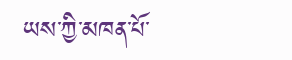ཡས་ཀྱི་མཁན་པོ་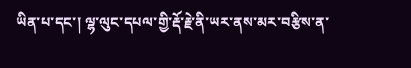ཡིན་པ་དང་། ལྷ་ལུང་དཔལ་གྱི་རྡོ་རྗེ་ནི་ཡར་ནས་མར་བརྩིས་ན་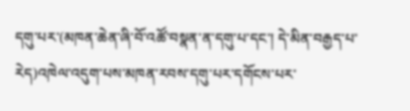དགུ་པར་(མཁན་ཆེན་ཞི་བོ་འཚོ་བསྣན་ན་དགུ་པ་དང་། དེ་མིན་བརྒྱད་པ་རེད)འཁེལ་འདུག་པས་མཁན་རབས་དགུ་པར་དགོངས་པར་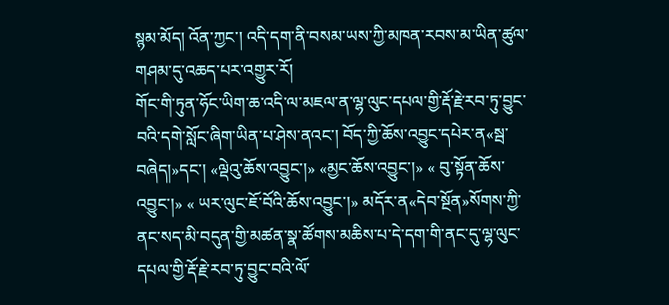སྙམ་མོད། འོན་ཀྱང་། འདི་དག་ནི་བསམ་ཡས་ཀྱི་མཁན་རབས་མ་ཡིན་ཚུལ་གཤམ་དུ་འཆད་པར་འགྱུར་རོ།
གོང་གི་ཏུན་ཧོང་ཡིག་ཆ་འདི་ལ་མཇལ་ན་ལྷ་ལུང་དཔལ་གྱི་རྡོ་རྗེ་རབ་ཏུ་བྱུང་བའི་དགེ་སློང་ཞིག་ཡིན་པ་ཤེས་ནའང་། བོད་ཀྱི་ཆོས་འབྱུང་དཔེར་ན«སྦ་བཞེད།»དང་། «ལྡེའུ་ཆོས་འབྱུང་།» «མྱང་ཆོས་འབྱུང་།» « བུ་སྟོན་ཆོས་འབྱུང་།» « ཡར་ལུང་ཇོ་བོའི་ཆོས་འབྱུང་།» མདོར་ན«དེབ་སྔོན»སོགས་ཀྱི་ནང་སད་མི་བདུན་གྱི་མཚན་སྣ་ཚོགས་མཆིས་པ་དེ་དག་གི་ནང་དུ་ལྷ་ལུང་དཔལ་གྱི་རྡོ་རྗེ་རབ་ཏུ་བྱུང་བའི་ལོ་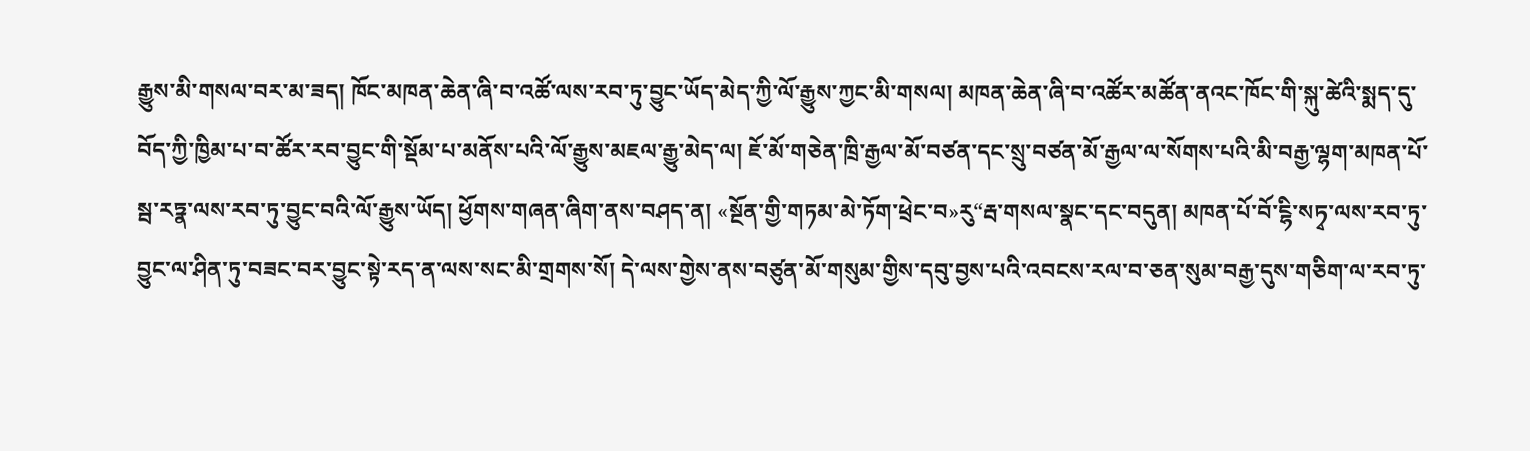རྒྱུས་མི་གསལ་བར་མ་ཟད། ཁོང་མཁན་ཆེན་ཞི་བ་འཚོ་ལས་རབ་ཏུ་བྱུང་ཡོད་མེད་ཀྱི་ལོ་རྒྱུས་ཀྱང་མི་གསལ། མཁན་ཆེན་ཞི་བ་འཚོར་མཚོན་ནའང་ཁོང་གི་སྐུ་ཚེའི་སྨད་དུ་བོད་ཀྱི་ཁྱིམ་པ་བ་ཚོར་རབ་བྱུང་གི་སྡོམ་པ་མནོས་པའི་ལོ་རྒྱུས་མཇལ་རྒྱུ་མེད་ལ། ཇོ་མོ་གཅེན་ཁྲི་རྒྱལ་མོ་བཙན་དང་སྲུ་བཙན་མོ་རྒྱལ་ལ་སོགས་པའི་མི་བརྒྱ་ལྷག་མཁན་པོ་སྦ་རཏྣ་ལས་རབ་ཏུ་བྱུང་བའི་ལོ་རྒྱུས་ཡོད། ཕྱོགས་གཞན་ཞིག་ནས་བཤད་ན། «སྔོན་གྱི་གཏམ་མེ་ཏོག་ཕྲེང་བ»རུ“རྦ་གསལ་སྣང་དང་བདུན། མཁན་པོ་བོ་ངྷི་སཏྭ་ལས་རབ་ཏུ་བྱུང་ལ་ཤིན་ཏུ་བཟང་བར་བྱུང་སྟེ་རད་ན་ལས་སང་མི་གྲགས་སོ། དེ་ལས་གྱེས་ནས་བཙུན་མོ་གསུམ་གྱིས་དབུ་བྱས་པའི་འབངས་རལ་བ་ཅན་སུམ་བརྒྱ་དུས་གཅིག་ལ་རབ་ཏུ་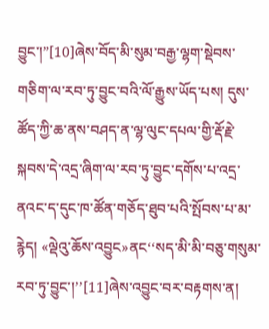བྱུང་།”[10]ཞེས་བོད་མི་སུམ་བརྒྱ་ལྷག་སྡེབས་གཅིག་ལ་རབ་ཏུ་བྱུང་བའི་ལོ་རྒྱུས་ཡོད་པས། དུས་ཚོད་ཀྱི་ཆ་ནས་བཤད་ན་ལྷ་ལུང་དཔལ་གྱི་རྡོ་རྗེ་སྐབས་དེ་འདྲ་ཞིག་ལ་རབ་ཏུ་བྱུང་དགོས་པ་འདྲ་ནའང་ད་དུང་ཁ་ཚོན་གཅོད་ཐུབ་པའི་སྤོབས་པ་མ་རྙེད། «ལྡེའུ་ཆོས་འབྱུང»ནང‘‘སད་མི་མི་བཅུ་གསུམ་རབ་ཏུ་བྱུང་།’’[11]ཞེས་འབྱུང་བར་བརྟགས་ན།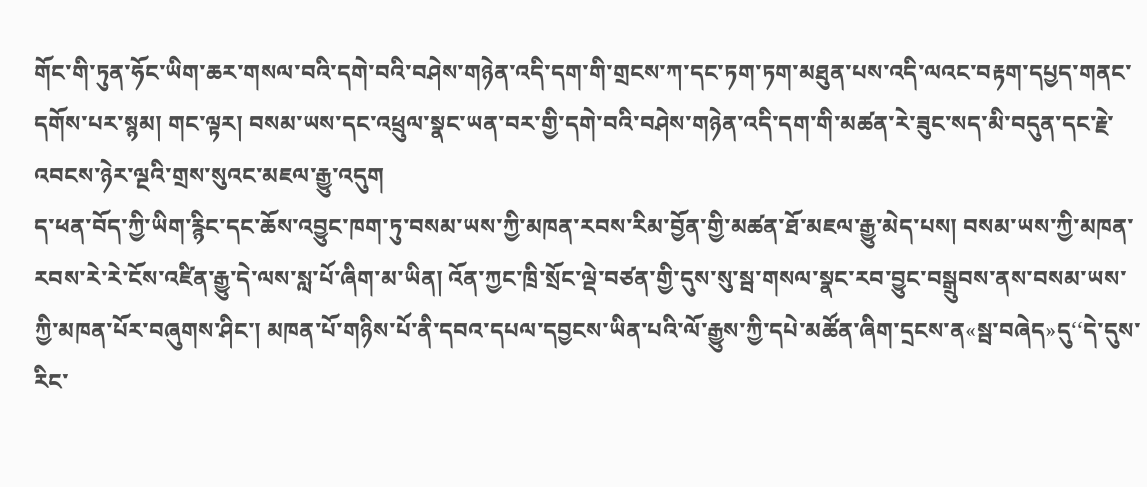གོང་གི་ཏུན་ཧོང་ཡིག་ཆར་གསལ་བའི་དགེ་བའི་བཤེས་གཉེན་འདི་དག་གི་གྲངས་ཀ་དང་ཏག་ཏག་མཐུན་པས་འདི་ལའང་བརྟག་དཔྱད་གནང་དགོས་པར་སྙམ། གང་ལྟར། བསམ་ཡས་དང་འཕྲུལ་སྣང་ཡན་བར་གྱི་དགེ་བའི་བཤེས་གཉེན་འདི་དག་གི་མཚན་རེ་ཟུང་སད་མི་བདུན་དང་རྗེ་འབངས་ཉེར་ལྔའི་གྲས་སུའང་མཇལ་རྒྱུ་འདུག
ད་ཕན་བོད་ཀྱི་ཡིག་རྙིང་དང་ཆོས་འབྱུང་ཁག་ཏུ་བསམ་ཡས་ཀྱི་མཁན་རབས་རིམ་བྱོན་གྱི་མཚན་ཐོ་མཇལ་རྒྱུ་མེད་པས། བསམ་ཡས་ཀྱི་མཁན་རབས་རེ་རེ་ངོས་འཛིན་རྒྱུ་དེ་ལས་སླ་པོ་ཞིག་མ་ཡིན། འོན་ཀྱང་ཁྲི་སྲོང་ལྡེ་བཙན་གྱི་དུས་སུ་སྦ་གསལ་སྣང་རབ་བྱུང་བསྒྲུབས་ནས་བསམ་ཡས་ཀྱི་མཁན་པོར་བཞུགས་ཤིང་། མཁན་པོ་གཉིས་པོ་ནི་དབའ་དཔལ་དབྱངས་ཡིན་པའི་ལོ་རྒྱུས་ཀྱི་དཔེ་མཚོན་ཞིག་དྲངས་ན«སྦ་བཞེད»དུ‘‘དེ་དུས་རིང་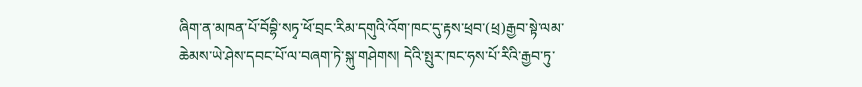ཞིག་ན་མཁན་པོ་བོབྷི་སཏྭ་ཕོ་བྲང་རིམ་དགུའི་འོག་ཁང་དུ་རྟས་ཕྲབ་(ཕྲ)རྒྱབ་སྟེ་ལམ་ཆེམས་ཡེ་ཤེས་དབང་པོ་ལ་བཞག་ཏེ་སྐུ་གཤེགས། དེའི་སྤུར་ཁང་ཧས་པོ་རིའི་རྒྱབ་ཏུ་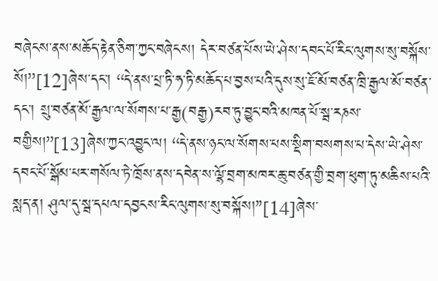བཞེངས་ནས་མཆོད་རྟེན་ཅིག་ཀྱང་བཞེངས། དེར་བཙན་པོས་ཡེ་ཤེས་དབང་པོ་རིང་ལུགས་སུ་བསྐོས་སོ།’’[12]ཞེས་དང་། ‘‘དེ་ནས་པྲ་ཏི་ཧ་ཏི་མཆོད་པ་བྱས་པའི་དུས་སུ་ཇོ་མོ་བཙན་ཁྲི་རྒྱལ་མོ་བཙན་དང་། སྲུ་བཙན་མོ་རྒྱལ་ལ་སོགས་པ་རྒྱ(བརྒྱ)རབ་ཏུ་བྱུང་བའི་མཁན་པོ་སྦ་རཎས་བགྱིས།’’[13]ཞེས་ཀྱང་འབྱུང་ལ། ‘‘དེ་ནས་ཉང་ལ་སོགས་པས་སྡིག་བསགས་པ་དེས་ཡེ་ཤེས་དབང་པོ་སྒོམ་པར་གསོལ་ཏེ་ཁྲོས་ནས་དབེན་ས་ལྷོ་བྲག་མཁར་ཆུ་བཙན་གྱི་བྲག་ཕུག་ཏུ་མཆིས་པའི་སླད་ན། ཤུལ་དུ་སྦ་དཔལ་དབྱངས་རིང་ལུགས་སུ་བསྐོས།’’[14]ཞེས་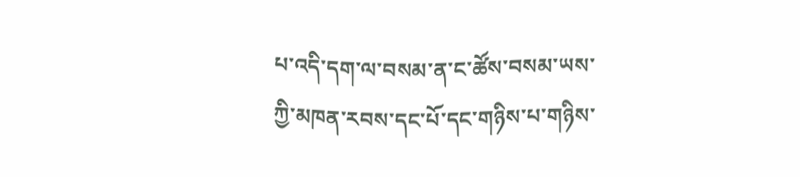པ་འདི་དག་ལ་བསམ་ན་ང་ཚོས་བསམ་ཡས་ཀྱི་མཁན་རབས་དང་པོ་དང་གཉིས་པ་གཉིས་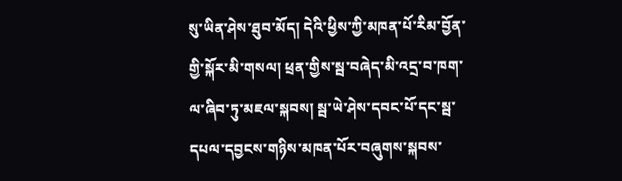སུ་ཡིན་ཤེས་ཐུབ་མོད། དེའི་ཕྱིས་ཀྱི་མཁན་པོ་རིམ་བྱོན་གྱི་སྐོར་མི་གསལ། ཕྲན་གྱིས་སྦ་བཞེད་མི་འདྲ་བ་ཁག་ལ་ཞིབ་ཏུ་མཇལ་སྐབས། སྦ་ཡེ་ཤེས་དབང་པོ་དང་སྦ་དཔལ་དབྱངས་གཉིས་མཁན་པོར་བཞུགས་སྐབས་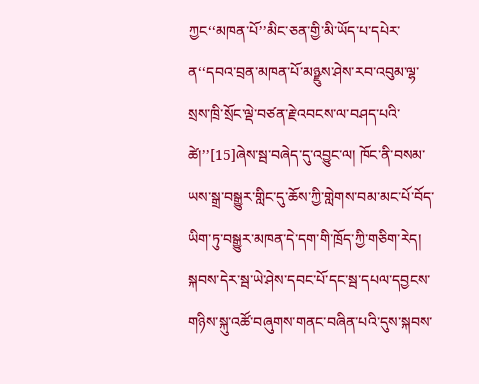ཀྱང‘‘མཁན་པོ’’མིང་ཅན་གྱི་མི་ཡོད་པ་དཔེར་ན‘‘དབའ་བྲན་མཁན་པོ་མཉྫུས་ཤེས་རབ་འབུམ་ལྷ་སྲས་ཁྲི་སྲོང་ལྡེ་བཙན་རྗེ་འབངས་ལ་བཤད་པའི་ཚེ།’’[15]ཞེས་སྦ་བཞེད་དུ་འབྱུང་ལ། ཁོང་ནི་བསམ་ཡས་སྒྲ་བསྒྱུར་གླིང་དུ་ཆོས་ཀྱི་གླེགས་བམ་མང་པོ་བོད་ཡིག་ཏུ་བསྒྱུར་མཁན་དེ་དག་གི་ཁྲོད་ཀྱི་གཅིག་རེད། སྐབས་དེར་སྦ་ཡེ་ཤེས་དབང་པོ་དང་སྦ་དཔལ་དབྱངས་གཉིས་སྐུ་འཚོ་བཞུགས་གནང་བཞིན་པའི་དུས་སྐབས་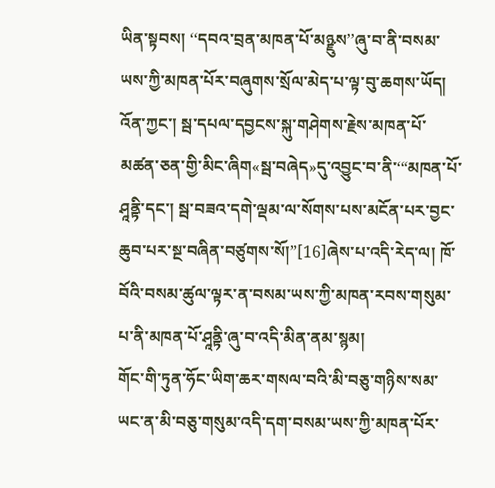ཡིན་སྟབས། ‘‘དབའ་བྲན་མཁན་པོ་མཉྫུས’’ཞུ་བ་ནི་བསམ་ཡས་ཀྱི་མཁན་པོར་བཞུགས་སྲོལ་མེད་པ་ལྟ་བུ་ཆགས་ཡོད། འོན་ཀྱང་། སྦ་དཔལ་དབྱངས་སྐུ་གཤེགས་རྗེས་མཁན་པོ་མཚན་ཅན་གྱི་མིང་ཞིག«སྦ་བཞེད»དུ་འབྱུང་བ་ནི་‘“མཁན་པོ་ཤཱནྟི་དང་། སྦ་བཟའ་དགེ་ལྡམ་ལ་སོགས་པས་མངོན་པར་བྱང་ཆུབ་པར་སྔ་བཞིན་བཙུགས་སོ།”[16]ཞེས་པ་འདི་རེད་ལ། ཁོ་བོའི་བསམ་ཚུལ་ལྟར་ན་བསམ་ཡས་ཀྱི་མཁན་རབས་གསུམ་པ་ནི་མཁན་པོ་ཤཱནྟི་ཞུ་བ་འདི་མིན་ནམ་སྙམ།
གོང་གི་ཏུན་ཧོང་ཡིག་ཆར་གསལ་བའི་མི་བཅུ་གཉིས་སམ་ཡང་ན་མི་བཅུ་གསུམ་འདི་དག་བསམ་ཡས་ཀྱི་མཁན་པོར་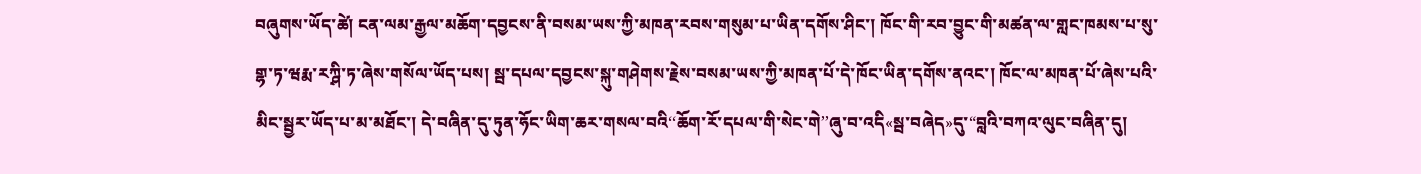བཞུགས་ཡོད་ཚེ། ངན་ལམ་རྒྱལ་མཆོག་དབྱངས་ནི་བསམ་ཡས་ཀྱི་མཁན་རབས་གསུམ་པ་ཡིན་དགོས་ཤིང་། ཁོང་གི་རབ་བྱུང་གི་མཚན་ལ་གླང་ཁམས་པ་སུ་གྷ་ཏ་ཝརྨ་རཀྴི་ཏ་ཞེས་གསོལ་ཡོད་པས། སྦ་དཔལ་དབྱངས་སྐུ་གཤེགས་རྗེས་བསམ་ཡས་ཀྱི་མཁན་པོ་དེ་ཁོང་ཡིན་དགོས་ནའང་། ཁོང་ལ་མཁན་པོ་ཞེས་པའི་མིང་སྦྱར་ཡོད་པ་མ་མཐོང་། དེ་བཞིན་དུ་ཏུན་ཧོང་ཡིག་ཆར་གསལ་བའི‘‘ཆོག་རོ་དཔལ་གི་སེང་གེ’’ཞུ་བ་འདི«སྦ་བཞེད»དུ་“བླའི་བཀའ་ལུང་བཞིན་དུ།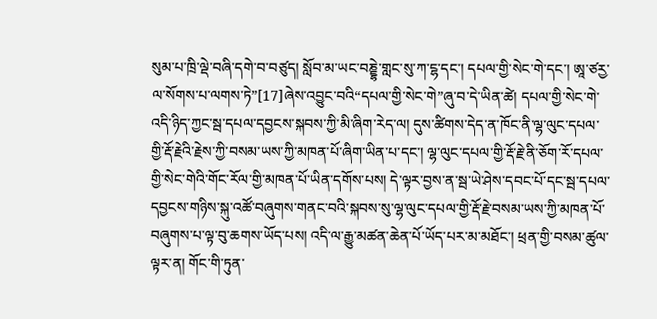སུམ་པ་ཁྲི་ལྡེ་བཞི་དགེ་བ་བཙུད། སློབ་མ་ཡང་བཎྡྷེ་གླང་སུ་ཀ་ངྷ་དང་། དཔལ་གྱི་སེང་གེ་དང་། ཨཱ་ཙརྱ་ལ་སོགས་པ་ལགས་ཏེ”[17]ཞེས་འབྱུང་བའི“དཔལ་གྱི་སེང་གེ”ཞུ་བ་དེ་ཡིན་ཚེ། དཔལ་གྱི་སེང་གེ་འདི་ཉིད་ཀྱང་སྦ་དཔལ་དབྱངས་སྐབས་ཀྱི་མི་ཞིག་རེད་ལ། དུས་ཚིགས་དེད་ན་ཁོང་ནི་ལྷ་ལུང་དཔལ་གྱི་རྡོ་རྗེའི་རྗེས་ཀྱི་བསམ་ཡས་ཀྱི་མཁན་པོ་ཞིག་ཡིན་པ་དང་། ལྷ་ལུང་དཔལ་གྱི་རྡོ་རྗེ་ནི་ཅོག་རོ་དཔལ་གྱི་སེང་གེའི་གོང་རོལ་གྱི་མཁན་པོ་ཡིན་དགོས་པས། དེ་ལྟར་བྱས་ན་སྦ་ཡེ་ཤེས་དབང་པོ་དང་སྦ་དཔལ་དབྱངས་གཉིས་སྐུ་འཚོ་བཞུགས་གནང་བའི་སྐབས་སུ་ལྷ་ལུང་དཔལ་གྱི་རྡོ་རྗེ་བསམ་ཡས་ཀྱི་མཁན་པོ་བཞུགས་པ་ལྟ་བུ་ཆགས་ཡོད་པས། འདི་ལ་རྒྱུ་མཚན་ཆེན་པོ་ཡོད་པར་མ་མཐོང་། ཕྲན་གྱི་བསམ་ཚུལ་ལྟར་ན། གོང་གི་ཏུན་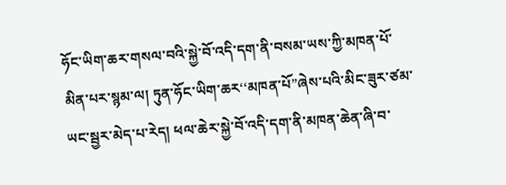ཧོང་ཡིག་ཆར་གསལ་བའི་སྐྱེ་བོ་འདི་དག་ནི་བསམ་ཡས་ཀྱི་མཁན་པོ་མིན་པར་སྙམ་ལ། ཏུན་ཧོང་ཡིག་ཆར‘‘མཁན་པོ”ཞེས་པའི་མིང་ཟུར་ཙམ་ཡང་སྦྱར་མེད་པ་རེད། ཕལ་ཆེར་སྐྱེ་བོ་འདི་དག་ནི་མཁན་ཆེན་ཞི་བ་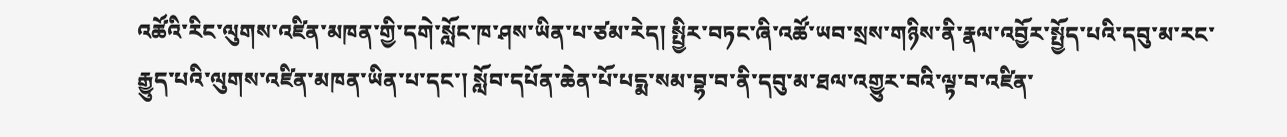འཚོའི་རིང་ལུགས་འཛིན་མཁན་གྱི་དགེ་སློང་ཁ་ཤས་ཡིན་པ་ཙམ་རེད། སྤྱིར་བཏང་ཞི་འཚོ་ཡབ་སྲས་གཉིས་ནི་རྣལ་འབྱོར་སྤྱོད་པའི་དབུ་མ་རང་རྒྱུད་པའི་ལུགས་འཛིན་མཁན་ཡིན་པ་དང་། སློབ་དཔོན་ཆེན་པོ་པདྨ་སམ་བྷ་བ་ནི་དབུ་མ་ཐལ་འགྱུར་བའི་ལྟ་བ་འཛིན་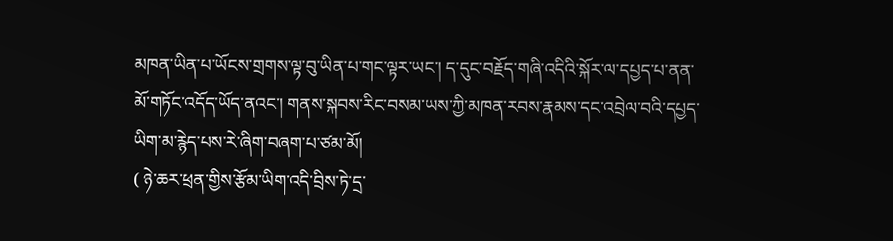མཁན་ཡིན་པ་ཡོངས་གྲགས་ལྟ་བུ་ཡིན་པ་གང་ལྟར་ཡང་། ད་དུང་བརྗོད་གཞི་འདིའི་སྐོར་ལ་དཔྱད་པ་ནན་མོ་གཏོང་འདོད་ཡོད་ནའང་། གནས་སྐབས་རིང་བསམ་ཡས་ཀྱི་མཁན་རབས་རྣམས་དང་འབྲེལ་བའི་དཔྱད་ཡིག་མ་རྙེད་པས་རེ་ཞིག་བཞག་པ་ཙམ་མོ།
( ཉེ་ཆར་ཕྲན་གྱིས་རྩོམ་ཡིག་འདི་བྲིས་ཏེ་དྲ་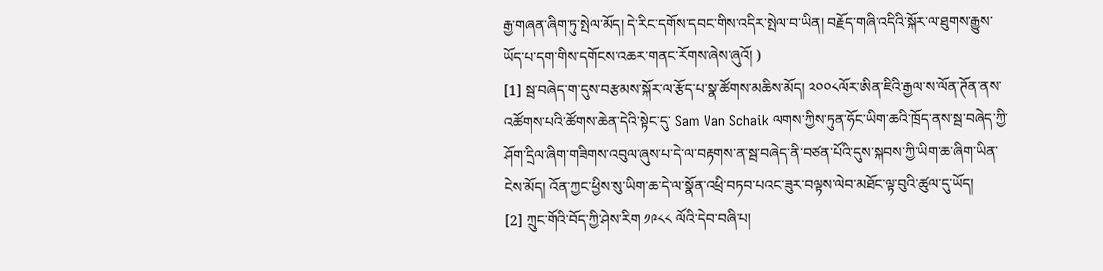རྒྱ་གཞན་ཞིག་ཏུ་སྤེལ་མོད། དེ་རིང་དགོས་དབང་གིས་འདིར་སྤེལ་བ་ཡིན། བརྗོད་གཞི་འདིའི་སྐོར་ལ་ཐུགས་རྒྱུས་ཡོད་པ་དག་གིས་དགོངས་འཆར་གནང་རོགས་ཞེས་ཞུའོ། )
[1] སྦ་བཞེད་ག་དུས་བརྩམས་སྐོར་ལ་རྩོད་པ་སྣ་ཚོགས་མཆིས་མོད། ༢༠༠༨ལོར་ཨིན་ཇིའི་རྒྱལ་ས་ལོན་ཊོན་ནས་འཚོགས་པའི་ཚོགས་ཆེན་དེའི་སྟེང་དུ་ Sam Van Schaik ལགས་ཀྱིས་ཏུན་ཧོང་ཡིག་ཆའི་ཁྲོད་ནས་སྦ་བཞེད་ཀྱི་ཤོག་དྲིལ་ཞིག་གཟིགས་འབུལ་ཞུས་པ་དེ་ལ་བརྟགས་ན་སྦ་བཞེད་ནི་བཙན་པོའི་དུས་སྐབས་ཀྱི་ཡིག་ཆ་ཞིག་ཡིན་ངེས་མོད། འོན་ཀྱང་ཕྱིས་སུ་ཡིག་ཆ་དེ་ལ་སྣོན་འཕྲི་བཏབ་པའང་ཟུར་བལྟས་ལེབ་མཐོང་ལྟ་བུའི་ཚུལ་དུ་ཡོད།
[2] ཀྲུང་གོའི་བོད་ཀྱི་ཤེས་རིག ༡༩༨༨ ལོའི་དེབ་བཞི་པ།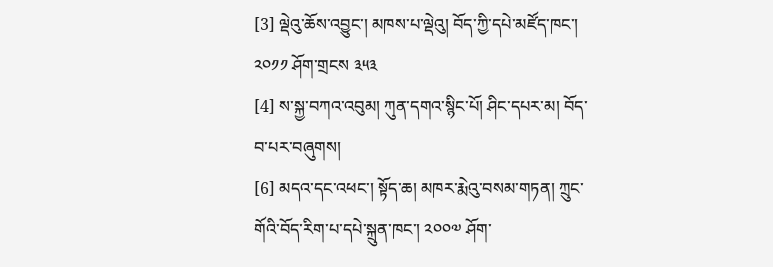[3] ལྡེའུ་ཆོས་འབྱུང་། མཁས་པ་ལྡེའུ། བོད་ཀྱི་དཔེ་མཛོད་ཁང་། ༢༠༡༡ ཤོག་གྲངས ༣༥༣
[4] ས་སྐྱ་བཀའ་འབུམ། ཀུན་དགའ་སྙིང་པོ། ཤིང་དཔར་མ། བོད་བ་པར་བཞུགས།
[6] མདའ་དང་འཕང་། སྟོད་ཆ། མཁར་རྨེའུ་བསམ་གཏན། ཀྲུང་གོའི་བོད་རིག་པ་དཔེ་སྐྲུན་ཁང་། ༢༠༠༧ ཤོག་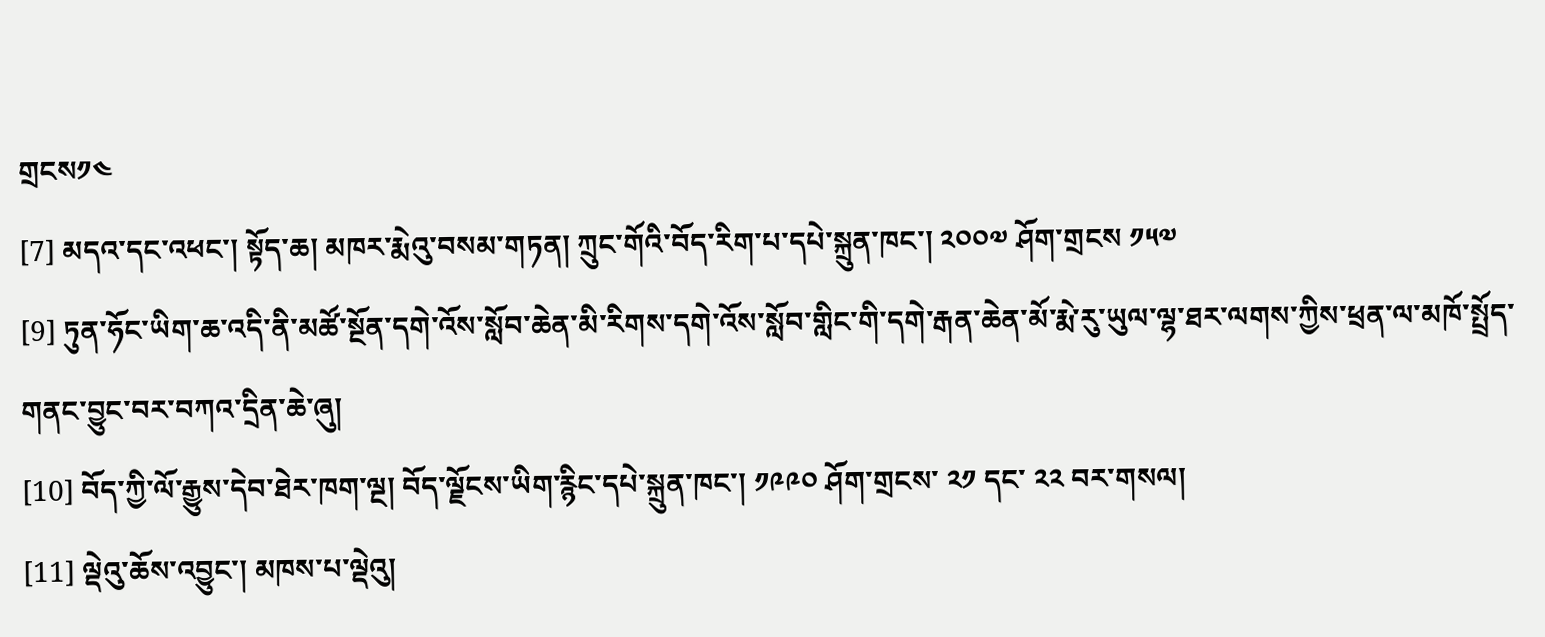གྲངས༡༤
[7] མདའ་དང་འཕང་། སྟོད་ཆ། མཁར་རྨེའུ་བསམ་གཏན། ཀྲུང་གོའི་བོད་རིག་པ་དཔེ་སྐྲུན་ཁང་། ༢༠༠༧ ཤོག་གྲངས ༡༥༧
[9] ཏུན་ཧོང་ཡིག་ཆ་འདི་ནི་མཚོ་སྔོན་དགེ་འོས་སློབ་ཆེན་མི་རིགས་དགེ་འོས་སློབ་གླིང་གི་དགེ་རྒན་ཆེན་མོ་རྨེ་རུ་ཡུལ་ལྷ་ཐར་ལགས་ཀྱིས་ཕྲན་ལ་མཁོ་སྤྲོད་གནང་བྱུང་བར་བཀའ་དྲིན་ཆེ་ཞུ།
[10] བོད་ཀྱི་ལོ་རྒྱུས་དེབ་ཐེར་ཁག་ལྔ། བོད་ལྗོངས་ཡིག་རྙིང་དཔེ་སྐྲུན་ཁང་། ༡༩༩༠ ཤོག་གྲངས་ ༢༡ དང་ ༢༢ བར་གསལ།
[11] ལྡེའུ་ཆོས་འབྱུང་། མཁས་པ་ལྡེའུ།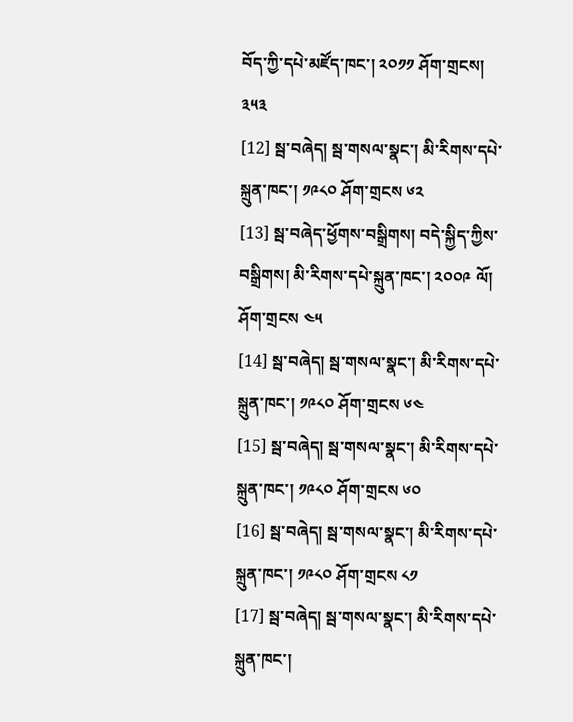བོད་ཀྱི་དཔེ་མཛོད་ཁང་། ༢༠༡༡ ཤོག་གྲངས། ༣༥༣
[12] སྦ་བཞེད། སྦ་གསལ་སྣང་། མི་རིགས་དཔེ་སྐྲུན་ཁང་། ༡༩༨༠ ཤོག་གྲངས ༦༢
[13] སྦ་བཞེད་ཕྱོགས་བསྒྲིགས། བདེ་སྐྱིད་ཀྱིས་བསྒྲིགས། མི་རིགས་དཔེ་སྐྲུན་ཁང་། ༢༠༠༩ ལོ། ཤོག་གྲངས ༤༥
[14] སྦ་བཞེད། སྦ་གསལ་སྣང་། མི་རིགས་དཔེ་སྐྲུན་ཁང་། ༡༩༨༠ ཤོག་གྲངས ༦༤
[15] སྦ་བཞེད། སྦ་གསལ་སྣང་། མི་རིགས་དཔེ་སྐྲུན་ཁང་། ༡༩༨༠ ཤོག་གྲངས ༦༠
[16] སྦ་བཞེད། སྦ་གསལ་སྣང་། མི་རིགས་དཔེ་སྐྲུན་ཁང་། ༡༩༨༠ ཤོག་གྲངས ༨༡
[17] སྦ་བཞེད། སྦ་གསལ་སྣང་། མི་རིགས་དཔེ་སྐྲུན་ཁང་།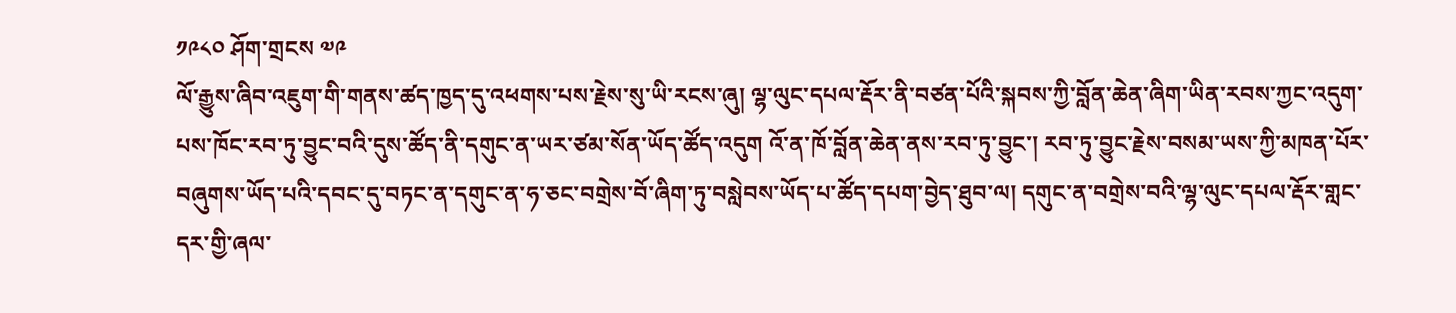༡༩༨༠ ཤོག་གྲངས ༧༩
ལོ་རྒྱུས་ཞིབ་འཇུག་གི་གནས་ཚད་ཁྱད་དུ་འཕགས་པས་རྗེས་སུ་ཡི་རངས་ཞུ། ལྷ་ལུང་དཔལ་རྡོར་ནི་བཙན་པོའི་སྐབས་ཀྱི་བློན་ཆེན་ཞིག་ཡིན་རབས་ཀྱང་འདུག་པས་ཁོང་རབ་ཏུ་བྱུང་བའི་དུས་ཚོད་ནི་དགུང་ན་ཡར་ཙམ་སོན་ཡོད་ཚོད་འདུག འོ་ན་ཁོ་བློན་ཆེན་ནས་རབ་ཏུ་བྱུང་། རབ་ཏུ་བྱུང་རྗེས་བསམ་ཡས་ཀྱི་མཁན་པོར་བཞུགས་ཡོད་པའི་དབང་དུ་བཏང་ན་དགུང་ན་ཧ་ཅང་བགྲེས་བོ་ཞིག་ཏུ་བསླེབས་ཡོད་པ་ཚོད་དཔག་བྱེད་ཐུབ་ལ། དགུང་ན་བགྲེས་བའི་ལྷ་ལུང་དཔལ་རྡོར་གླང་དར་གྱི་ཞལ་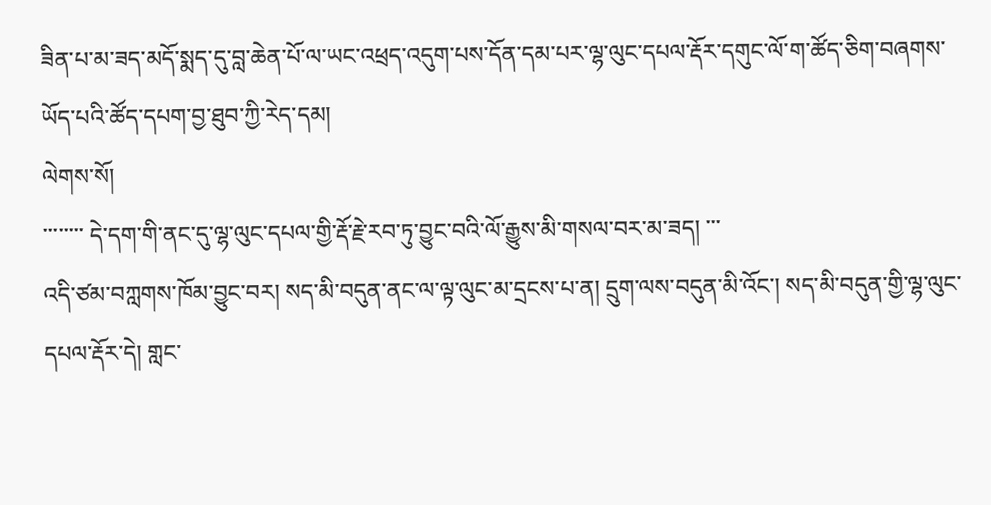ཟིན་པ་མ་ཟད་མདོ་སྨད་དུ་བླ་ཆེན་པོ་ལ་ཡང་འཕྲད་འདུག་པས་དོན་དམ་པར་ལྷ་ལུང་དཔལ་རྡོར་དགུང་ལོ་ག་ཚོད་ཅིག་བཞགས་ཡོད་པའི་ཚོད་དཔག་བྱ་ཐུབ་ཀྱི་རེད་དམ།
ལེགས་སོ།
་་་་་་་་ དེ་དག་གི་ནང་དུ་ལྷ་ལུང་དཔལ་གྱི་རྡོ་རྗེ་རབ་ཏུ་བྱུང་བའི་ལོ་རྒྱུས་མི་གསལ་བར་མ་ཟད། ་་་
འདི་ཙམ་བཀླགས་ཁོམ་བྱུང་བར། སད་མི་བདུན་ནང་ལ་ལྟ་ལུང་མ་དྲངས་པ་ན། དྲུག་ལས་བདུན་མི་འོང་། སད་མི་བདུན་གྱི་ལྷ་ལུང་དཔལ་རྡོར་དེ། གླང་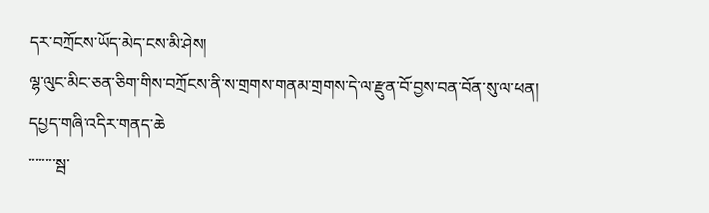དར་བཀྲོངས་ཡོད་མེད་ངས་མི་ཤེས།
ལྷ་ལུང་མིང་ཅན་ཅིག་གིས་བཀྲོངས་ནི་ས་གྲགས་གནམ་གྲགས་དེ་ལ་རྫུན་བོ་བྱས་བན་བོན་སུ་ལ་ཕན།
དཔྱད་གཞི་འདིར་གནད་ཆེ
་་་་་་་་སྦ་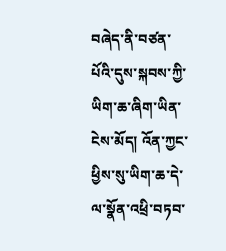བཞེད་ནི་བཙན་པོའི་དུས་སྐབས་ཀྱི་ཡིག་ཆ་ཞིག་ཡིན་ངེས་མོད། འོན་ཀྱང་ཕྱིས་སུ་ཡིག་ཆ་དེ་ལ་སྣོན་འཕྲི་བཏབ་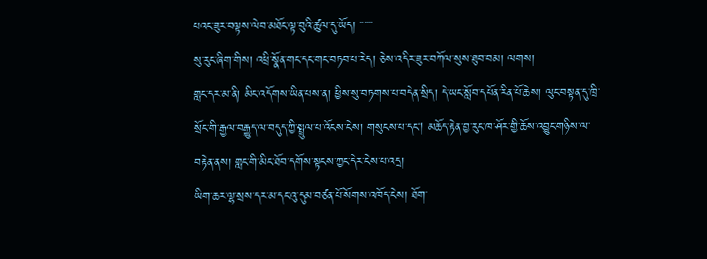པའང་ཟུར་བལྟས་ལེབ་མཐོང་ལྟ་བུའི་ཚུལ་དུ་ཡོད། ་་་་་་
སུ་རུང་ཞིག་གིས། འཕྲི་སྣོན་གང་དང་གང་བཏབ་པ་རེད། ཅེས་འདིར་ཟུར་བཀོལ་སུས་ཐུབ་བམ། ལགས།
གླང་དར་མ་ནི། མིང་འདོགས་ཡིན་པས་ན། ཕྱིས་སུ་བཏགས་པ་བདེན་སྲིད། དེ་ཡང་སློབ་དཔོན་རིན་པོ་ཆེས། ལུང་བསྟན་དུ་ཁྲི་སྲོང་གི་རྒྱལ་བརྒྱུད་ལ་བདུད་ཀྱི་སྤྲུལ་པ་འོངས་ངེས། གསུངས་པ་དང། མཆོད་རྟེན་བྱ་རུང་ཁ་ཤོར་གྱི་ཆོས་འབྱུང་གཉིས་ལ་བརྟེན་ནས། གླང་གི་མིང་ཐོབ་དགོས་སྟངས་ཀྱང་དེར་ངེས་པ་འདྲ།
ཡིག་ཆར་ལྷ་སྲས་དར་མ་དང་འུ་དུམ་བཙན་པོ་སོགས་འཁོད་ངེས། ཐོག་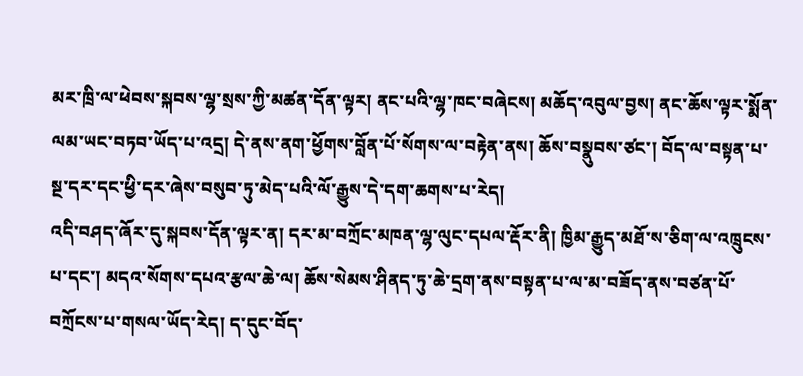མར་ཁྲི་ལ་ཕེབས་སྐབས་ལྷ་སྲས་ཀྱི་མཚན་དོན་ལྟར། ནང་པའི་ལྷ་ཁང་བཞེངས། མཆོད་འབུལ་བྱས། ནང་ཆོས་ལྟར་སྨོན་ལམ་ཡང་བཏབ་ཡོད་པ་འདྲ། དེ་ནས་ནག་ཕྱོགས་བློན་པོ་སོགས་ལ་བརྟེན་ནས། ཆོས་བསྣུབས་ཙང་། བོད་ལ་བསྟན་པ་སྔ་དར་དང་ཕྱི་དར་ཞེས་བསུབ་ཏུ་མེད་པའི་ལོ་རྒྱུས་དེ་དག་ཆགས་པ་རེད།
འདི་བཤད་ཞོར་དུ་སྐབས་དོན་ལྟར་ན། དར་མ་བཀྲོང་མཁན་ལྷ་ལུང་དཔལ་རྡོར་ནི། ཁྱིམ་རྒྱུད་མཐོ་ས་ཅིག་ལ་འཁྲུངས་པ་དང་། མདའ་སོགས་དཔའ་རྩལ་ཆེ་ལ། ཆོས་སེམས་ཤིནད་ཏུ་ཆེ་དྲག་ནས་བསྟན་པ་ལ་མ་བཟོད་ནས་བཙན་པོ་བཀྲོངས་པ་གསལ་ཡོད་རེད། ད་དུང་བོད་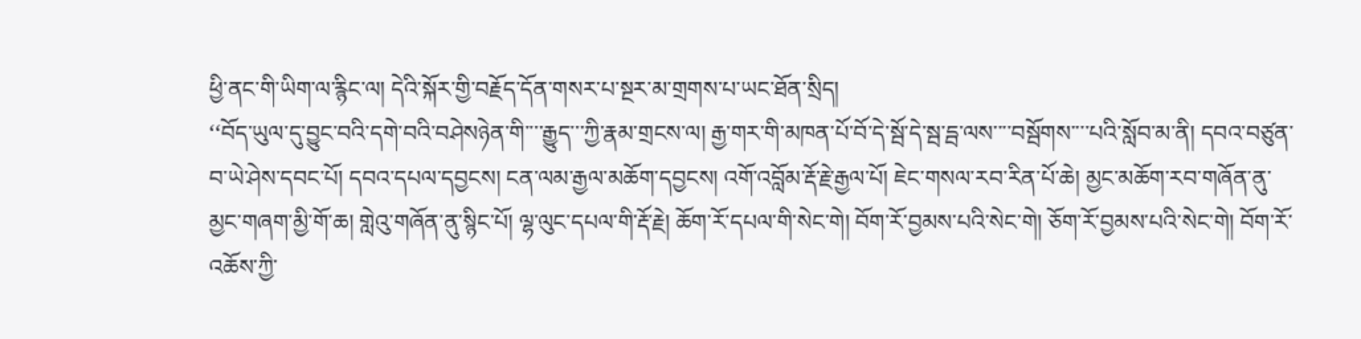ཕྱི་ནང་གི་ཡིག་ལ་རྙིང་ལ། དེའི་སྐོར་གྱི་བརྗོད་དོན་གསར་པ་སྔར་མ་གྲགས་པ་ཡང་ཐོན་སྲིད།
‘‘བོད་ཡུལ་དུ་བྱུང་བའི་དགེ་བའི་བཤེསཉེན་གི་་་་རྒྱུད་་་ཀྱི་རྣམ་གྲངས་ལ། རྒྱ་གར་གི་མཁན་པོ་བོ་དེ་སྦོ་དེ་སྦ་དྦ་ལས་་་་བསྦོགས་་་་པའི་སློབ་མ་ནི། དབའ་བཙུན་བ་ཡེ་ཤེས་དབང་པོ། དབའ་དཔལ་དབྱངས། ངན་ལམ་རྒྱལ་མཆོག་དབྱངས། འགོ་འབློམ་རྡོ་རྗེ་རྒྱལ་པོ། ཇེང་གསལ་རབ་རིན་པོ་ཆེ། མྱང་མཆོག་རབ་གཞོན་ནུ་མྱང་གཞག་མྱི་གོ་ཆ། གླེའུ་གཞོན་ནུ་སྙིང་པོ། ལྷ་ལུང་དཔལ་གི་རྡོ་རྗེ། ཆོག་རོ་དཔལ་གི་སེང་གེ། བོག་རོ་བྱམས་པའི་སེང་གེ། ཅོག་རོ་བྱམས་པའི་སེང་གེ། བོག་རོ་འཆོས་ཀྱི་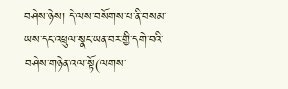བཤེས་ཉེས། དེ་ལས་བསོགས་པ་ནི་བསམ་ཡས་དང་འཕྲུལ་སྣང་ཡན་བར་གྱི་དགེ་བའི་བཤེས་གཉེན་འལ་སྟོ(ལགས་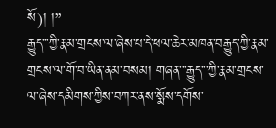སོ)། །’’
རྒྱུད་་་ཀྱི་རྣམ་གྲངས་ལ་ཞེས་པ་དེ་ཕལ་ཆེར་མཁན་བརྒྱུད་ཀྱི་རྣམ་གྲངས་ལ་གོ་བ་ཡིན་ནམ་བསམ། གཞན་་་རྒྱུད་་་ཀྱི་རྣམ་གྲངས་ལ་ཞེས་དམིགས་ཀྱིས་བཀར་ནས་སྨོས་དགོས་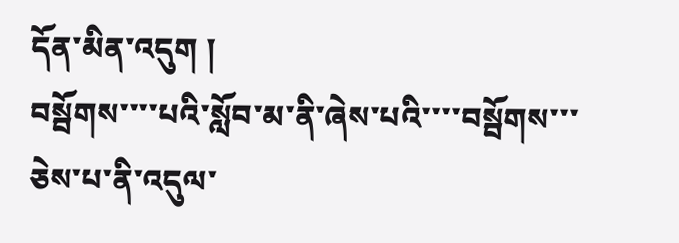དོན་མིན་འདུག །
བསྦོགས་་་་པའི་སློབ་མ་ནི་ཞེས་པའི་་་་བསྦོགས་་་ཅེས་པ་ནི་འདུལ་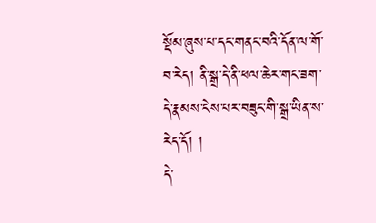སྡོམ་ཞུས་པ་དང་གནང་བའི་དོན་ལ་གོ་བ་རེད། ནི་སྒྲ་དེ་ནི་ཕལ་ཆེར་གང་ཟག་དེ་རྣམས་ངེས་པར་བཟུང་གི་སྒྲ་ཡིན་ས་རེད་དོ། །
དེ་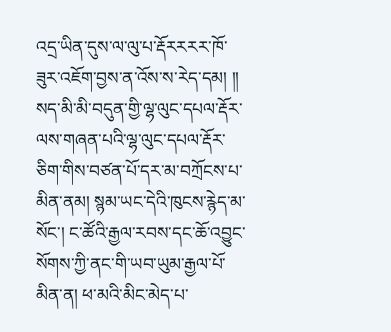འདྲ་ཡིན་དུས་ལ་ལུ་པ་རྡོརརརར་ཁོ་ཟུར་འཇོག་བྱས་ན་འོས་ས་རེད་དམ། །།
སད་མི་མི་བདུན་གྱི་ལྷ་ལུང་དཔལ་རྡོར་ལས་གཞན་པའི་ལྷ་ལུང་དཔལ་རྡོར་ཅིག་གིས་བཙན་པོ་དར་མ་བཀྲོངས་པ་མིན་ནམ། སྙམ་ཡང་དེའི་ཁུངས་རྙེད་མ་སོང་། ང་ཚོའི་རྒྱལ་རབས་དང་ཆོ་འབྱུང་སོགས་ཀྱི་ནང་གི་ཡབ་ཡུམ་རྒྱལ་པོ་མིན་ན། ཕ་མའི་མིང་མེད་པ་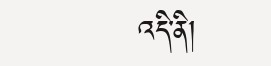འདི་ནི།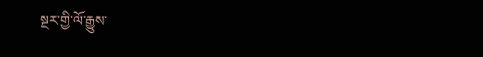སྔར་གྱི་ལོ་རྒྱུས་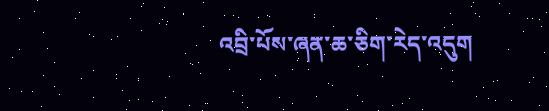འབྲི་པོས་ཞན་ཆ་ཅིག་རེད་འདུག